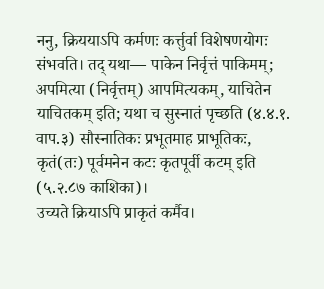ननु, क्रिययाऽपि कर्मणः कर्त्तुर्वा विशेषणयोगः संभवति। तद् यथा— पाकेन निर्वृत्तं पाकिमम्; अपमित्या (निर्वृत्तम्) आपमित्यकम्, याचितेन याचितकम् इति; यथा च सुस्नातं पृच्छति (४.४.१. वाप.३) सौस्नातिकः प्रभूतमाह प्राभूतिकः, कृतं(तः) पूर्वमनेन कटः कृतपूर्वी कटम् इति (५.२.८७ काशिका)।
उच्यते क्रियाऽपि प्राकृतं कर्मैव।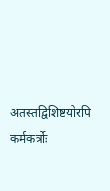अतस्तद्विशिष्टयोरपि कर्मकर्त्रोः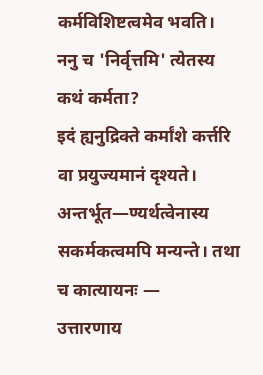कर्मविशिष्टत्वमेव भवति।
ननु च 'निर्वृत्तमि' त्येतस्य कथं कर्मता?
इदं ह्यनुद्रिक्ते कर्मांशे कर्त्तरि वा प्रयुज्यमानं दृश्यते।
अन्तर्भूत—ण्यर्थत्वेनास्य सकर्मकत्वमपि मन्यन्ते। तथा च कात्यायनः —
उत्तारणाय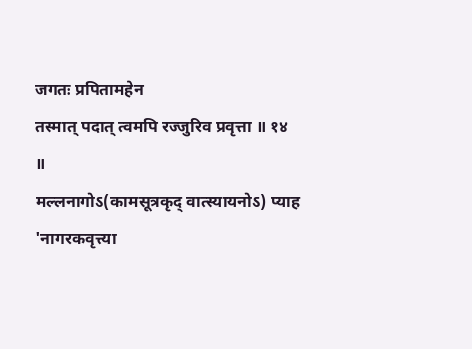जगतः प्रपितामहेन
तस्मात् पदात् त्वमपि रज्जुरिव प्रवृत्ता ॥ १४ ॥
मल्लनागोऽ(कामसूत्रकृद् वात्स्यायनोऽ) प्याह 'नागरकवृत्त्या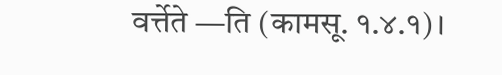वर्त्तेते —ति (कामसू. १.४.१)।